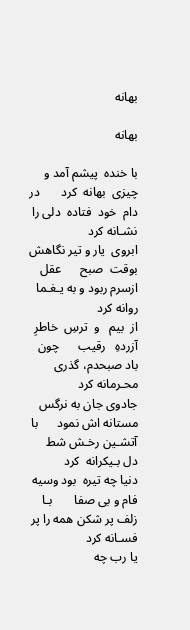بهانه

بهانه

با خنده  پیشم آمد و چیزی  بهانه  کرد       در دام  خود  فتاده  دلی را نشـانه کرد
ابروی  یار و تیر نگاهش  بوقت  صبح      عقل ازسرم ربود و به یـغـما روانه کرد
از  بیم   و  ترسِ  خاطرِ  آزردهِ   ر‌قیب      چون باد صبحدم، گذری  محـرمانه کرد
جادوی جان به نرگس مستانه اش نمود      با آتشـین رخـش شط  دل بـیکرانه  کرد
دنیا چه تیره  بود وسیه فام و بی صفا       بـا زلف پر شکن همه را پر فسـانه کرد
یا رب چه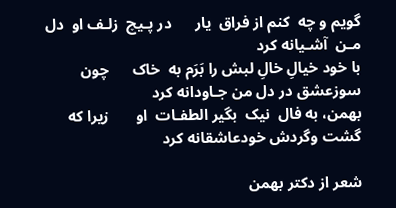گویم و چه  کنم از فراق  یار      در پـیچ  زلـف او  دل  مـن  آشـیانه کرد
با خود خیالِ خالِ لبش را بَرَم به  خاک      چون سوزعشق در دل من جـاودانه کرد
بهمن، به فال  نیک  بگیر الطفـات  او       زیرا که گشت وگردش خودعاشقانه کرد

شعر از دکتر بهمن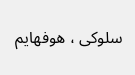سلوکی ، هوفهایم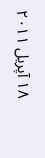۱۸ آپریل ٢۰۱۱